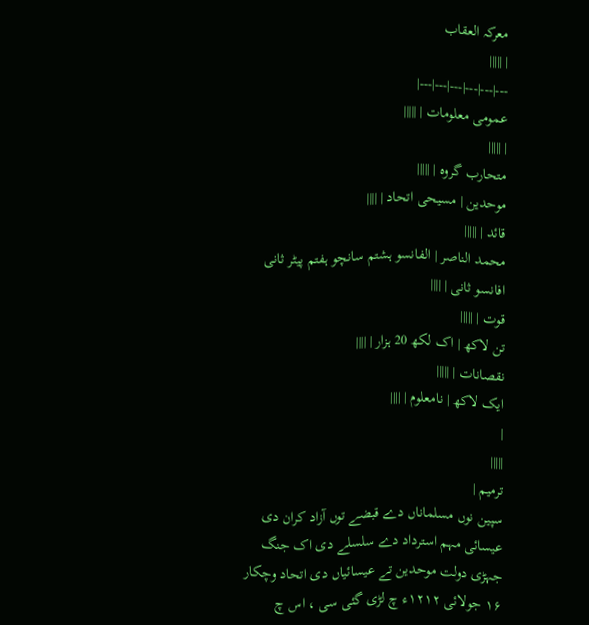معرکہ العقاب
| |||||
---|---|---|---|---|---|
عمومی معلومات | |||||
| |||||
متحارب گروہ | |||||
موحدین | مسیحی اتحاد | ||||
قائد | |||||
محمد الناصر | الفانسو ہشتم سانچو ہفتم پیٹر ثانی افانسو ثانی | ||||
قوت | |||||
تن لاکھ | اک لکھ 20 ہزار | ||||
نقصانات | |||||
ایک لاکھ | نامعلوم | ||||
|
|||||
ترمیم |
سپین نوں مسلماناں دے قبضے توں آزاد کران دی عیسائی مہم استرداد دے سلسلے دی اک جنگ جہڑی دولت موحدین تے عیسائیاں دی اتحاد وچکار ۱۶ جولائی ۱۲۱۲ء چ لڑی گئی سی ، اس چ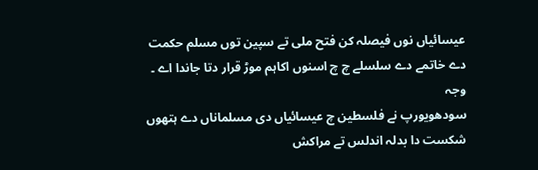عیسائیاں نوں فیصلہ کن فتح ملی تے سپین توں مسلم حکمت دے خاتمے دے سلسلے چ چ اسنوں اکاہم موڑ قرار دتا جاندا اے ۔
وجہ
سودھویورپ نے فلسطین چ عیسائیاں دی مسلماناں دے ہتھوں شکست دا بدلہ اندلس تے مراکش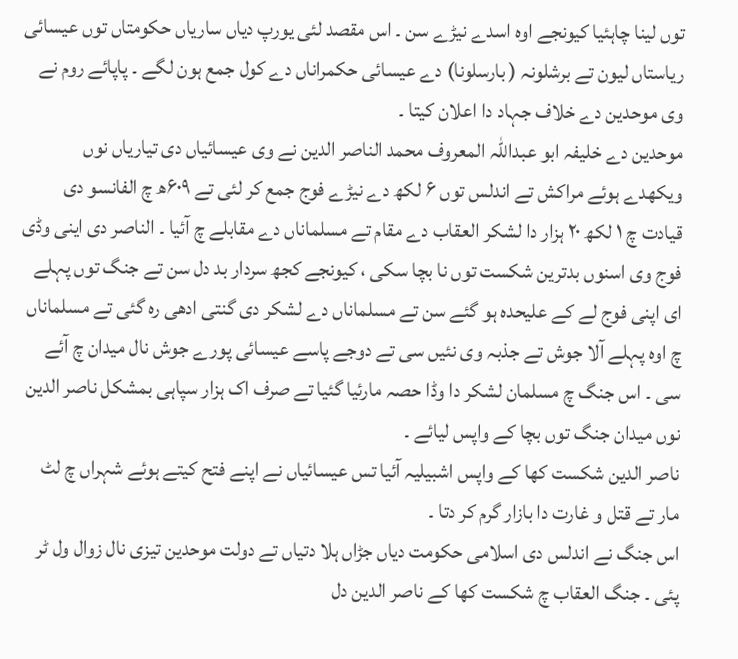توں لینا چاہئیا کیونجے اوہ اسدے نیڑے سن ۔ اس مقصد لئی یورپ دیاں ساریاں حکومتاں توں عیسائی ریاستاں لیون تے برشلونہ ( بارسلونا) دے عیسائی حکمراناں دے کول جمع ہون لگے ۔ پاپائے روم نے وی موحدین دے خلاف جہاد دا اعلان کیتا ۔
موحدین دے خلیفہ ابو عبداللہ المعروف محمد الناصر الدین نے وی عیسائیاں دی تیاریاں نوں ویکھدے ہوئے مراکش تے اندلس توں ۶ لکھ دے نیڑے فوج جمع کر لئی تے ۶۰۹ھ چ الفانسو دی قیادت چ ۱ لکھ ۲۰ ہزار دا لشکر العقاب دے مقام تے مسلماناں دے مقابلے چ آئیا ۔ الناصر دی اینی وڈی فوج وی اسنوں بدترین شکست توں نا بچا سکی ، کیونجے کجھ سردار بد دل سن تے جنگ توں پہلے ای اپنی فوج لے کے علیحدہ ہو گئے سن تے مسلماناں دے لشکر دی گنتی ادھی رہ گئی تے مسلماناں چ اوہ پہلے آلا جوش تے جذبہ وی نئیں سی تے دوجے پاسے عیسائی پورے جوش نال میدان چ آئے سی ۔ اس جنگ چ مسلمان لشکر دا وڈا حصہ مارئیا گئیا تے صرف اک ہزار سپاہی بمشکل ناصر الدین نوں میدان جنگ توں بچا کے واپس لیائے ۔
ناصر الدین شکست کھا کے واپس اشبیلیہ آئیا تس عیسائیاں نے اپنے فتح کیتے ہوئے شہراں چ لٹ مار تے قتل و غارت دا بازار گرم کر دتا ۔
اس جنگ نے اندلس دی اسلامی حکومت دیاں جڑاں ہلا دتیاں تے دولت موحدین تیزی نال زوال ول ٹر پئی ۔ جنگ العقاب چ شکست کھا کے ناصر الدین دل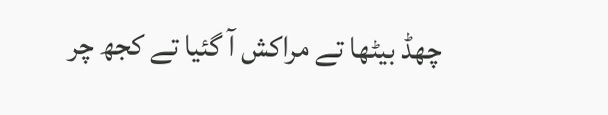چھڈ بیٹھا تے مراکش آ گئیا تے کجھ چر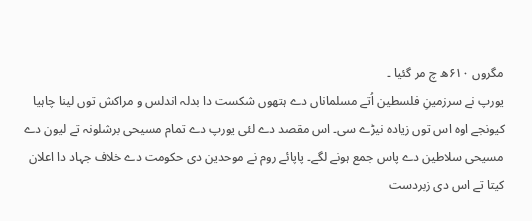مگروں ۶۱۰ھ چ مر گئیا ۔
یورپ نے سرزمینِ فلسطین اُتے مسلماناں دے ہتھوں شکست دا بدلہ اندلس و مراکش توں لینا چاہیا کیونجے اوہ اس توں زیادہ نیڑے سی۔ اس مقصد دے لئی یورپ دے تمام مسیحی برشلونہ تے لیون دے مسیحی سلاطین دے پاس جمع ہونے لگے۔ پاپائے روم نے موحدین دی حکومت دے خلاف جہاد دا اعلان کيتا تے اس دی زبردست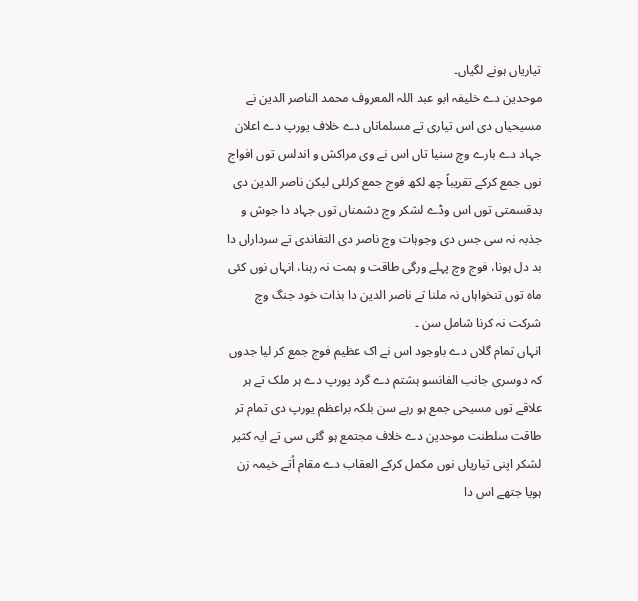تیاریاں ہونے لگياں۔
موحدین دے خلیفہ ابو عبد اللہ المعروف محمد الناصر الدین نے مسیحیاں دی اس تیاری تے مسلماناں دے خلاف یورپ دے اعلان جہاد دے بارے وچ سنیا تاں اس نے وی مراکش و اندلس توں افواج نوں جمع کرکے تقریباً چھ لکھ فوج جمع کرلئی لیکن ناصر الدین دی بدقسمتی توں اس وڈے لشکر وچ دشمناں توں جہاد دا جوش و جذبہ نہ سی جس دی وجوہات وچ ناصر دی التفاندی تے سرداراں دا بد دل ہونا، فوج وچ پہلے ورگی طاقت و ہمت نہ رہنا، انہاں نوں کئی ماہ توں تنخواہاں نہ ملنا تے ناصر الدین دا بذات خود جنگ وچ شرکت نہ کرنا شامل سن ۔
انہاں تمام گلاں دے باوجود اس نے اک عظیم فوج جمع کر ليا جدوں کہ دوسری جانب الفانسو ہشتم دے گرد یورپ دے ہر ملک تے ہر علاقے توں مسیحی جمع ہو رہے سن بلکہ براعظم یورپ دی تمام تر طاقت سلطنت موحدین دے خلاف مجتمع ہو گئی سی تے ایہ کثیر لشکر اپنی تیاریاں نوں مکمل کرکے العقاب دے مقام اُتے خیمہ زن ہويا جتھے اس دا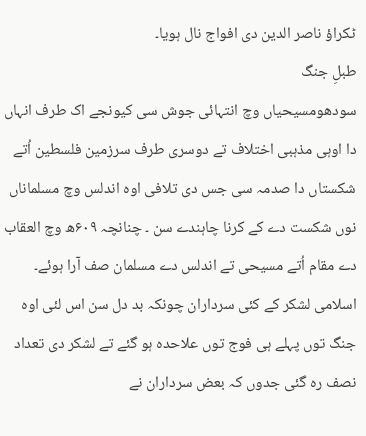ٹکراؤ ناصر الدین دی افواج نال ہويا۔
طبلِ جنگ
سودھومسیحیاں وچ انتہائی جوش سی کیونجے اک طرف انہاں دا اوہی مذہبی اختلاف تے دوسری طرف سرزمین فلسطین اُتے شکستاں دا صدمہ سی جس دی تلافی اوہ اندلس وچ مسلماناں نوں شکست دے کے کرنا چاہندے سن ۔ چنانچہ ۶۰۹ھ وچ العقاب دے مقام اُتے مسیحی تے اندلس دے مسلمان صف آرا ہوئے۔ اسلامی لشکر کے کئی سرداران چونکہ بد دل سن اس لئی اوہ جنگ توں پہلے ہی فوج توں علاحدہ ہو گئے تے لشکر دی تعداد نصف رہ گئی جدوں کہ بعض سرداران نے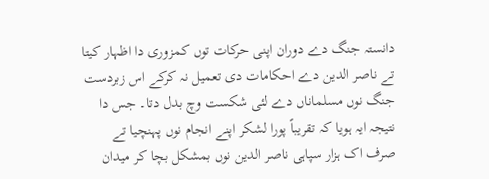دانستہ جنگ دے دوران اپنی حرکات توں کمزوری دا اظہار کيتا تے ناصر الدین دے احکامات دی تعمیل نہ کرکے اس زبردست جنگ نوں مسلماناں دے لئی شکست وچ بدل دتا۔ جس دا نتیجہ ایہ ہويا کہ تقریباً پورا لشکر اپنے انجام نوں پہنچیا تے صرف اک ہزار سپاہی ناصر الدین نوں بمشکل بچا کر میدان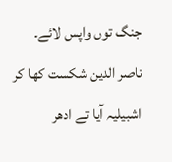جنگ توں واپس لائے۔
ناصر الدین شکست کھا کر اشبیلیہ آیا تے ادھر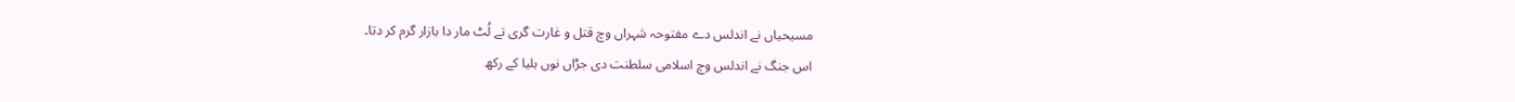مسیحیاں نے اندلس دے مفتوحہ شہراں وچ قتل و غارت گری تے لُٹ مار دا بازار گرم کر دتا۔
اس جنگ نے اندلس وچ اسلامی سلطنت دی جڑاں نوں ہلیا کے رکھ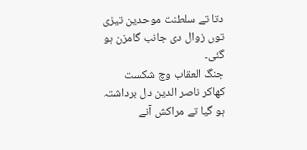دتا تے سلطنت موحدین تیزی توں زوال دی جانب گامزن ہو گئی۔
جنگ العقاب وچ شکست کھاکر ناصر الدین دل برداشتہ ہو گیا تے مراکش آنے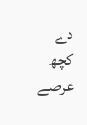دے کچھ عرصے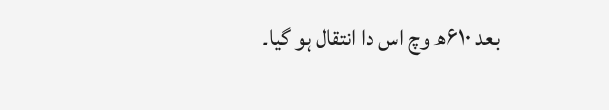بعد ۶۱۰ھ وچ اس دا انتقال ہو گیا۔